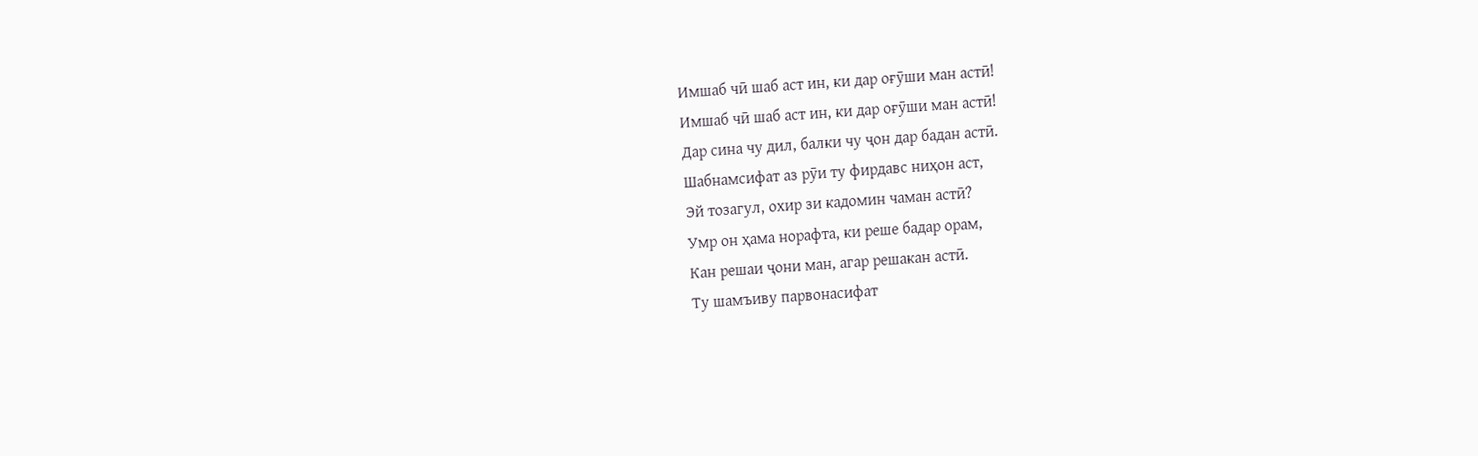Имшаб чӣ шаб аст ин, ки дар оғӯши ман астӣ!
Имшаб чӣ шаб аст ин, ки дар оғӯши ман астӣ!
Дар сина чу дил, балки чу ҷон дар бадан астӣ.
Шабнамсифат аз рӯи ту фирдавс ниҳон аст,
Эй тозагул, охир зи кадомин чаман астӣ?
Умр он ҳама норафта, ки реше бадар орам,
Кан решаи ҷони ман, агар решакан астӣ.
Ту шамъиву парвонасифат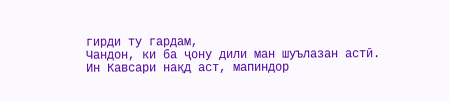гирди ту гардам,
Чандон, ки ба ҷону дили ман шуълазан астӣ.
Ин Кавсари нақд аст, мапиндор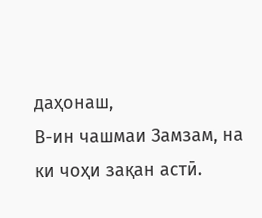даҳонаш,
В-ин чашмаи Замзам, на ки чоҳи зақан астӣ.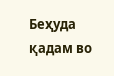Беҳуда қадам во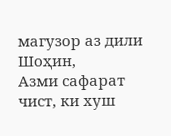магузор аз дили Шоҳин,
Азми сафарат чист, ки хуш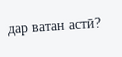дар ватан астӣ?